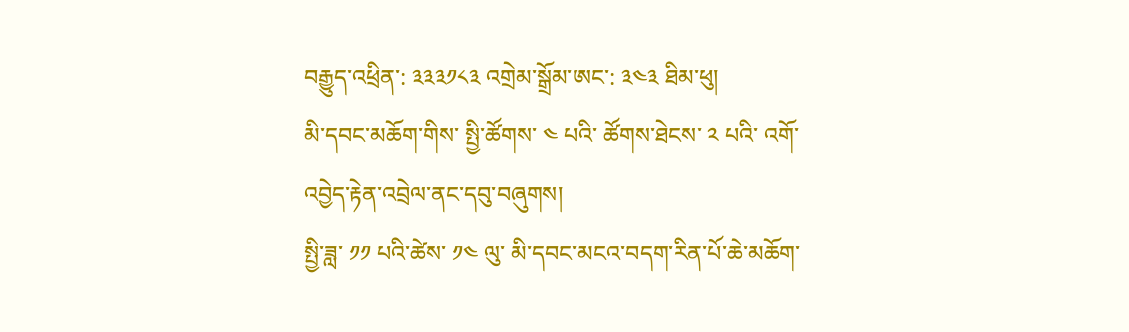བརྒྱུད་འཕྲིན་: ༣༣༣༡༨༣ འགྲེམ་སྒྲོམ་ཨང་: ༣༤༣ ཐིམ་ཕུ།
མི་དབང་མཆོག་གིས་ སྤྱི་ཚོགས་ ༤ པའི་ ཚོགས་ཐེངས་ ༢ པའི་ འགོ་འབྱེད་རྟེན་འབྲེལ་ནང་དབུ་བཞུགས།
སྤྱི་ཟླ་ ༡༡ པའི་ཚེས་ ༡༤ ལུ་ མི་དབང་མངའ་བདག་རིན་པོ་ཆེ་མཆོག་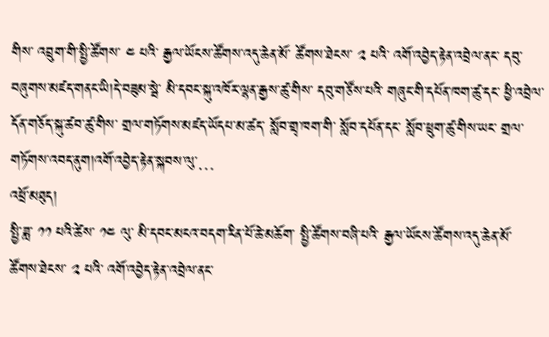གིས་ འབྲུག་གི་སྤྱི་ཚོགས་ ༤ པའི་ རྒྱལ་ཡོངས་ཚོགས་འདུ་ཆེན་མོ་ ཚོགས་ཐེངས་ ༢ པའི་ འགོ་འབྱེད་རྟེན་འབྲེལ་ནང་ དབུ་བཞུགས་མཛད་གནང་ཡི།དེ་བཟུམ་སྦེ་ མི་དབང་སྐུ་འཁོར་ལྷན་རྒྱས་ཚུ་གིས་ དབུ་གཙོས་པའི་ གཞུང་གི་དཔོན་ཁག་ཚུ་དང་ ཕྱི་འབྲེལ་དོན་གཅོད་སྐུ་ཚབ་ཚུ་གིས་ གྲལ་གཏོགས་མཛད་ཡོདཔ་མ་ཚད་ སློབ་གྲྭ་ཁག་གི་ སློབ་དཔོན་དང་ སློབ་ཕྲུག་ཚུ་གིས་ཡང་ གྲལ་གཏོགས་འབད་ནུག།འགོ་འབྱེད་རྟེན་སྐབས་ལུ་…
འཕྲོ་མཐུད།
སྤྱི་ཟླ་ ༡༡ པའི་ཚེས་ ༡༤ ལུ་ མི་དབང་མངའ་བདག་རིན་པོ་ཆེ་མཆོག་ སྤྱི་ཚོགས་བཞི་པའི་ རྒྱལ་ཡོངས་ཚོགས་འདུ་ཆེན་མོ་ ཚོགས་ཐེངས་ ༢ པའི་ འགོ་འབྱེད་རྟེན་འབྲེལ་ནང་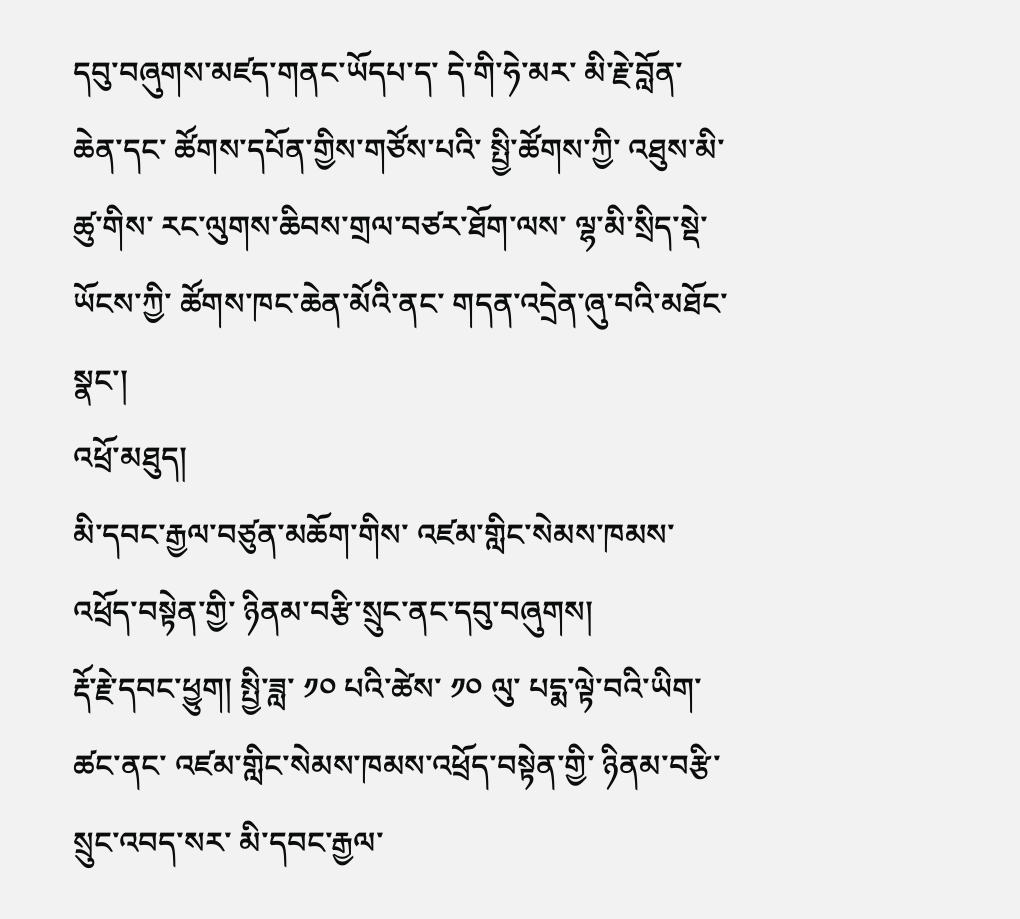དབུ་བཞུགས་མཛད་གནང་ཡོདཔ་ད་ དེ་གི་ཧེ་མར་ མི་རྗེ་བློན་ཆེན་དང་ ཚོགས་དཔོན་གྱིས་གཙོས་པའི་ སྤྱི་ཚོགས་ཀྱི་ འཐུས་མི་ཚུ་གིས་ རང་ལུགས་ཆིབས་གྲལ་བཙར་ཐོག་ལས་ ལྷ་མི་སྲིད་སྡེ་ཡོངས་ཀྱི་ ཚོགས་ཁང་ཆེན་མོའི་ནང་ གདན་འདྲེན་ཞུ་བའི་མཐོང་སྣང་།
འཕྲོ་མཐུད།
མི་དབང་རྒྱལ་བཙུན་མཆོག་གིས་ འཛམ་གླིང་སེམས་ཁམས་འཕྲོད་བསྟེན་གྱི་ ཉིནམ་བརྩི་སྲུང་ནང་དབུ་བཞུགས།
རྡོ་རྗེ་དབང་ཕྱུག། སྤྱི་ཟླ་ ༡༠ པའི་ཚེས་ ༡༠ ལུ་ པདྨ་ལྟེ་བའི་ཡིག་ཚང་ནང་ འཛམ་གླིང་སེམས་ཁམས་འཕྲོད་བསྟེན་གྱི་ ཉིནམ་བརྩི་སྲུང་འབད་སར་ མི་དབང་རྒྱལ་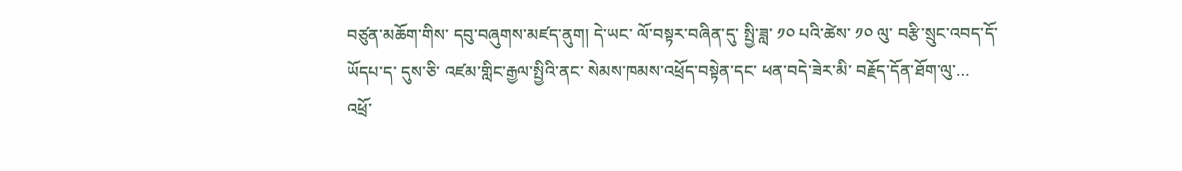བཙུན་མཆོག་གིས་ དབུ་བཞུགས་མཛད་ནུག། དེ་ཡང་ ལོ་བསྟར་བཞིན་དུ་ སྤྱི་ཟླ་ ༡༠ པའི་ཚེས་ ༡༠ ལུ་ བརྩི་སྲུང་འབད་དོ་ཡོདཔ་ད་ དུས་ཅི་ འཛམ་གླིང་རྒྱལ་སྤྱིའི་ནང་ སེམས་ཁམས་འཕྲོད་བསྟེན་དང་ ཕན་བདེ་ཟེར་མི་ བརྗོད་དོན་ཐོག་ལུ་…
འཕྲོ་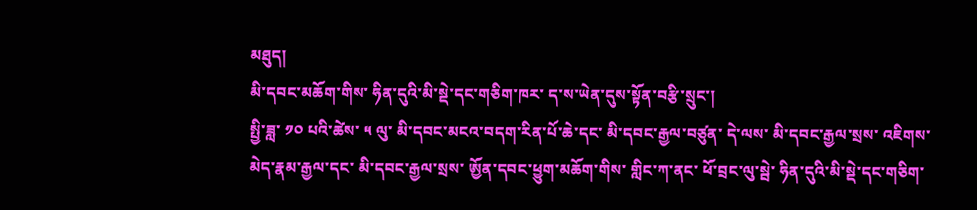མཐུད།
མི་དབང་མཆོག་གིས་ ཧིན་དུའི་མི་སྡེ་དང་གཅིག་ཁར་ ད་ས་ཡེན་དུས་སྟོན་བརྩི་སྲུང་།
སྤྱི་ཟླ་ ༡༠ པའི་ཚེས་ ༥ ལུ་ མི་དབང་མངའ་བདག་རིན་པོ་ཆེ་དང་ མི་དབང་རྒྱལ་བཙུན་ དེ་ལས་ མི་དབང་རྒྱལ་སྲས་ འཇིགས་མེད་རྣམ་རྒྱལ་དང་ མི་དབང་རྒྱལ་སྲས་ ཨྱོན་དབང་ཕྱུག་མཆོག་གིས་ གླིང་ཀ་ནང་ ཕོ་བྲང་ལུ་སྦེ་ ཧིན་དུའི་མི་སྡེ་དང་གཅིག་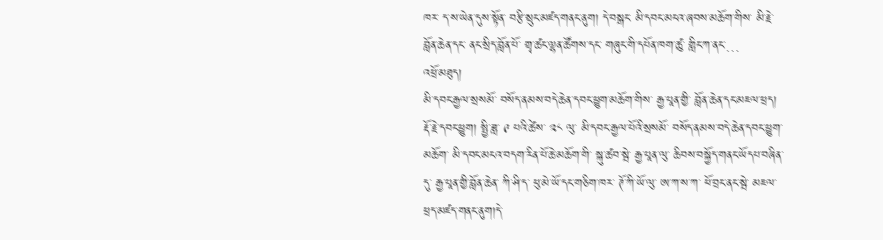ཁར་ ད་ས་ཡེན་དུས་སྟོན་ བརྩི་སྲུང་མཛད་གནང་ནུག། དེ་བསྒང་ མི་དབང་མངའ་ཞབས་མཆོག་གིས་ མི་རྗེ་བློན་ཆེན་དང་ ནང་སྲིད་བློན་པོ་ གྲྭ་ཚང་ལྷན་ཚོགས་དང་ གཞུང་གི་དཔོན་ཁག་ཚུ་ གླིང་ཀ་ནང་…
འཕྲོ་མཐུད།
མི་དབང་རྒྱལ་སྲསམོ་ བསོད་ནམས་བདེ་ཆེན་དབང་ཕྱུག་མཆོག་གིས་ རྒྱ་པཱན་གྱི་ བློན་ཆེན་དང་མཇལ་ཕྲད།
རྡོ་རྗེ་དབང་ཕྱུག། སྤྱི་ཟླ་ ༩ པའི་ཚེས་ ༢༨ ལུ་ མི་དབང་རྒྱལ་པོའི་སྲསམོ་ བསོད་ནམས་བདེ་ཆེན་དབང་ཕྱུག་མཆོག་ མི་དབང་མངའ་བདག་རིན་པོ་ཆེ་མཆོག་གི་ སྐུ་ཚབ་སྦེ་ རྒྱ་པཱན་ལུ་ ཆིབས་བསྐྱོད་གནང་ཡོདཔ་བཞིན་དུ་ རྒྱ་པཱན་གྱི་བློན་ཆེན་ ཀི་ཤི་ད་ ཕུ་མེ་ཡོ་དང་གཅིག་ཁར་ ཊོ་ཀི་ཡོ་ལུ་ ཨ་ཀ་ས་ཀ་ ཕོ་བྲང་ནང་སྦེ་ མཇལ་ཕྲད་མཛད་གནང་ནུག།དེ་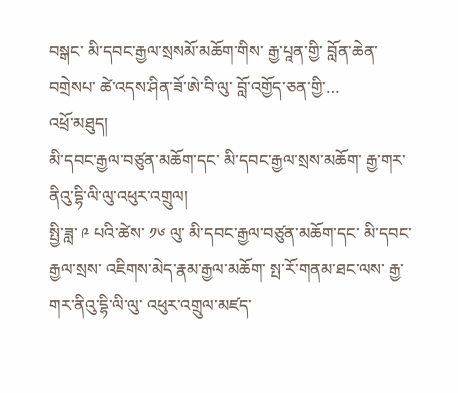བསྒང་ མི་དབང་རྒྱལ་སྲསམོ་མཆོག་གིས་ རྒྱ་པཱན་གྱི་ བློན་ཆེན་བགྲེསཔ་ ཚེ་འདས་ཤིན་ཟོ་ཨེ་བི་ལུ་ བློ་འགྱོད་ཅན་གྱི་…
འཕྲོ་མཐུད།
མི་དབང་རྒྱལ་བཙུན་མཆོག་དང་ མི་དབང་རྒྱལ་སྲས་མཆོག་ རྒྱ་གར་ནིའུ་དྷི་ལི་ལུ་འཕུར་འགྲུལ།
སྤྱི་ཟླ་ ༩ པའི་ཚེས་ ༡༦ ལུ་ མི་དབང་རྒྱལ་བཙུན་མཆོག་དང་ མི་དབང་རྒྱལ་སྲས་ འཇིགས་མེད་རྣམ་རྒྱལ་མཆོག་ སྤ་རོ་གནམ་ཐང་ལས་ རྒྱ་གར་ནིའུ་དྷི་ལི་ལུ་ འཕུར་འགྲུལ་མཛད་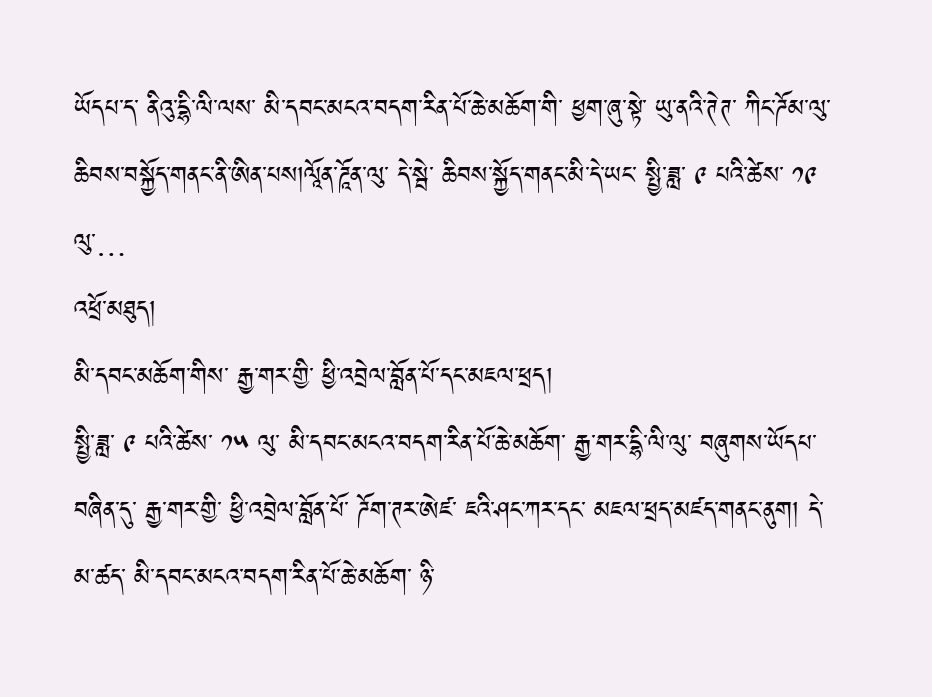ཡོདཔ་ད་ ནིའུ་དྷི་ལི་ལས་ མི་དབང་མངའ་བདག་རིན་པོ་ཆེ་མཆོག་གི་ ཕྱག་ཞུ་སྟེ་ ཡུ་ནའི་ཊེཊ་ ཀིང་ཌོམ་ལུ་ ཆིབས་བསྐྱོད་གནང་ནི་ཨིན་པས།ལཱོན་ཌཱོན་ལུ་ དེ་སྦེ་ ཆིབས་སྐྱོད་གནང་མི་དེ་ཡང་ སྤྱི་ཟླ་ ༩ པའི་ཚེས་ ༡༩ ལུ་…
འཕྲོ་མཐུད།
མི་དབང་མཆོག་གིས་ རྒྱ་གར་གྱི་ ཕྱི་འབྲེལ་བློན་པོ་དང་མཇལ་ཕྲད།
སྤྱི་ཟླ་ ༩ པའི་ཚེས་ ༡༥ ལུ་ མི་དབང་མངའ་བདག་རིན་པོ་ཆེ་མཆོག་ རྒྱ་གར་དྷི་ལི་ལུ་ བཞུགས་ཡོདཔ་བཞིན་དུ་ རྒྱ་གར་གྱི་ ཕྱི་འབྲེལ་བློན་པོ་ ཌོག་ཊར་ཨེཛ་ ཇའི་ཤང་ཀར་དང་ མཇལ་ཕྲད་མཛད་གནང་ནུག། དེ་མ་ཚད་ མི་དབང་མངའ་བདག་རིན་པོ་ཆེ་མཆོག་ ཉི་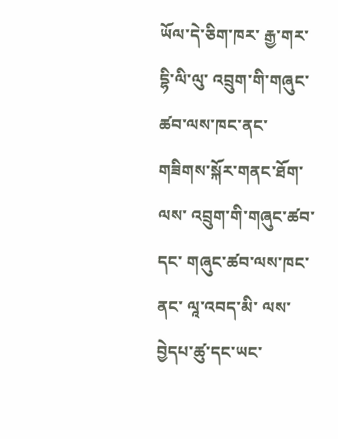ཡོལ་དེ་ཅིག་ཁར་ རྒྱ་གར་དྷི་ལི་ལུ་ འབྲུག་གི་གཞུང་ཚབ་ལས་ཁང་ནང་ གཟིགས་སྐོར་གནང་ཐོག་ལས་ འབྲུག་གི་གཞུང་ཚབ་དང་ གཞུང་ཚབ་ལས་ཁང་ནང་ ལཱ་འབད་མི་ ལས་བྱེདཔ་ཚུ་དང་ཡང་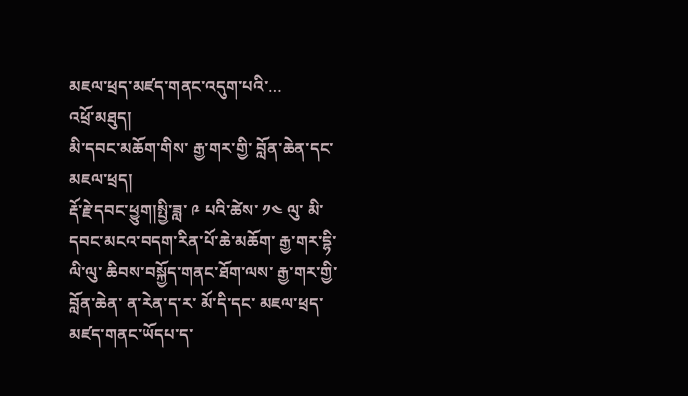མཇལ་ཕྲད་མཛད་གནང་འདུག་པའི་…
འཕྲོ་མཐུད།
མི་དབང་མཆོག་གིས་ རྒྱ་གར་གྱི་ བློན་ཆེན་དང་མཇལ་ཕྲད།
རྡོ་རྗེ་དབང་ཕྱུག།སྤྱི་ཟླ་ ༩ པའི་ཚེས་ ༡༤ ལུ་ མི་དབང་མངའ་བདག་རིན་པོ་ཆེ་མཆོག་ རྒྱ་གར་དྷི་ལི་ལུ་ ཆིབས་བསྐྱོད་གནང་ཐོག་ལས་ རྒྱ་གར་གྱི་བློན་ཆེན་ ན་རེན་ད་ར་ མོ་དི་དང་ མཇལ་ཕྲད་མཛད་གནང་ཡོདཔ་ད་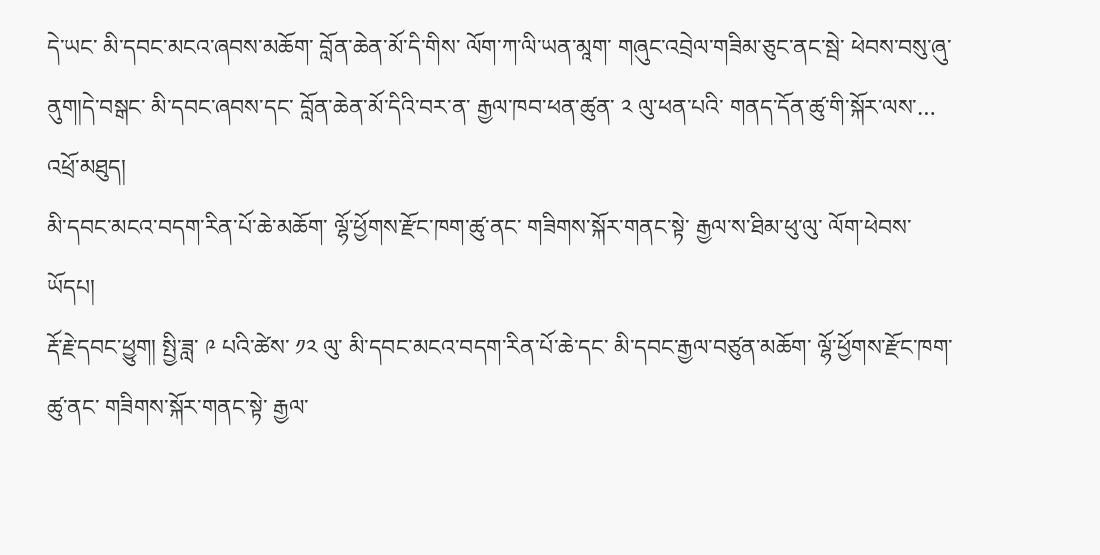དེ་ཡང་ མི་དབང་མངའ་ཞབས་མཆོག་ བློན་ཆེན་མོ་དི་གིས་ ལོག་ཀ་ལི་ཡན་མཱག་ གཞུང་འབྲེལ་གཟིམ་ཅུང་ནང་སྦེ་ ཕེབས་བསུ་ཞུ་ནུག།དེ་བསྒང་ མི་དབང་ཞབས་དང་ བློན་ཆེན་མོ་དིའི་བར་ན་ རྒྱལ་ཁབ་ཕན་ཚུན་ ༢ ལུ་ཕན་པའི་ གནད་དོན་ཚུ་གི་སྐོར་ལས་…
འཕྲོ་མཐུད།
མི་དབང་མངའ་བདག་རིན་པོ་ཆེ་མཆོག་ ལྷོ་ཕྱོགས་རྫོང་ཁག་ཚུ་ནང་ གཟིགས་སྐོར་གནང་སྟེ་ རྒྱལ་ས་ཐིམ་ཕུ་ལུ་ ལོག་ཕེབས་ཡོདཔ།
རྡོ་རྗེ་དབང་ཕྱུག། སྤྱི་ཟླ་ ༩ པའི་ཚེས་ ༡༢ ལུ་ མི་དབང་མངའ་བདག་རིན་པོ་ཆེ་དང་ མི་དབང་རྒྱལ་བཙུན་མཆོག་ ལྷོ་ཕྱོགས་རྫོང་ཁག་ཚུ་ནང་ གཟིགས་སྐོར་གནང་སྟེ་ རྒྱལ་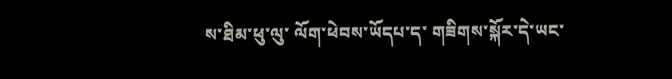ས་ཐིམ་ཕུ་ལུ་ ལོག་ཕེབས་ཡོདཔ་ད་ གཟིགས་སྐོར་དེ་ཡང་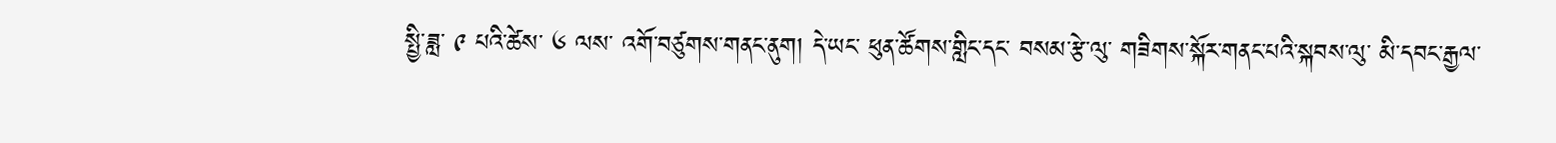སྤྱི་ཟླ་ ༩ པའི་ཚེས་ ༦ ལས་ འགོ་བཙུགས་གནང་ནུག། དེ་ཡང་ ཕུན་ཚོགས་གླིང་དང་ བསམ་རྩེ་ལུ་ གཟིགས་སྐོར་གནང་པའི་སྐབས་ལུ་ མི་དབང་རྒྱལ་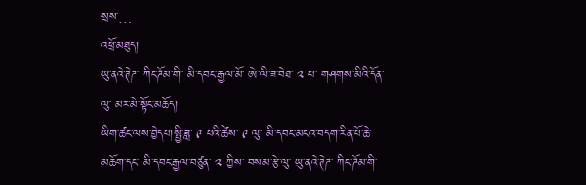སྲས་…
འཕྲོ་མཐུད།
ཡུ་ནའེ་ཊེཌ་ ཀིང་ཌོམ་གི་ མི་དབང་རྒྱལ་མོ་ ཨེ་ལི་ཟ་བེཐ་ ༢ པ་ གཤགས་མིའི་དོན་ལུ་ མར་མེ་སྟོང་མཆོད།
ཡིག་ཚང་ལས་བྱེདཔ།སྤྱི་ཟླ་ ༩ པའི་ཚེས་ ༩ ལུ་ མི་དབང་མངའ་བདག་རིན་པོ་ཆེ་མཆོག་དང་ མི་དབང་རྒྱལ་བཙུན་ ༢ ཀྱིས་ བསམ་རྩེ་ལུ་ ཡུ་ནའེ་ཊེཌ་ ཀིང་ཌོམ་གི་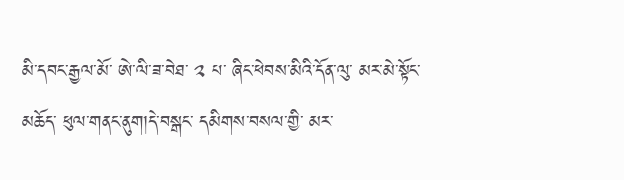མི་དབང་རྒྱལ་མོ་ ཨེ་ལི་ཟ་བེཐ་ ༢ པ་ ཞིང་ཕེབས་མིའི་དོན་ལུ་ མར་མེ་སྟོང་མཆོད་ ཕུལ་གནང་ནུག།དེ་བསྒང་ དམིགས་བསལ་གྱི་ མར་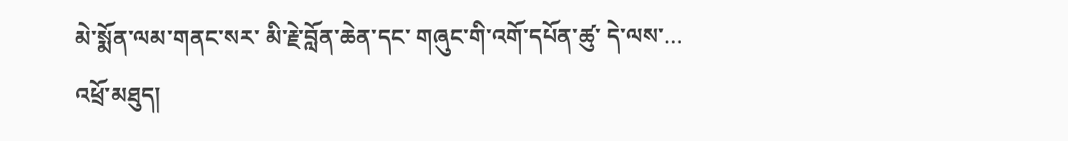མེ་སྨོན་ལམ་གནང་སར་ མི་རྗེ་བློན་ཆེན་དང་ གཞུང་གི་འགོ་དཔོན་ཚུ་ དེ་ལས་…
འཕྲོ་མཐུད།